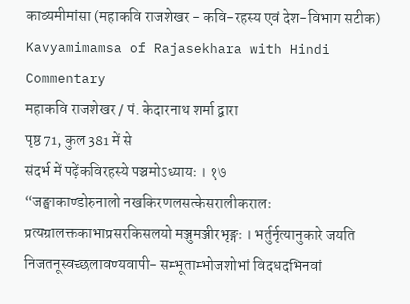काव्यमीमांसा (महाकवि राजशेखर - कवि-रहस्य एवं देश-विभाग सटीक)
Kavyamimamsa of Rajasekhara with Hindi Commentary
महाकवि राजशेखर / पं. केदारनाथ शर्मा द्वारा
पृष्ठ 71, कुल 381 में से
संदर्भ में पढ़ेंकविरहस्ये पञ्चमोऽध्यायः । १७
“जङ्घाकाण्डोरुनालो नखकिरणलसत्केसरालीकरालः प्रत्यग्रालक्तकाभाप्रसरकिसलयो मञ्जुमञ्जीरभृङ्गः । भर्तुर्नृत्यानुकारे जयति निजतनूस्वच्छलावण्यवापी- सम्भूताम्भोजशोभां विदधदभिनवां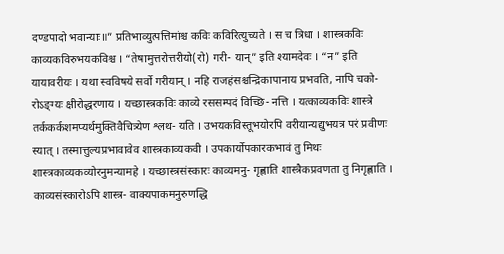दण्डपादो भवान्याः॥” प्रतिभाव्युत्पत्तिमांश्च कविः कविरित्युच्यते । स च त्रिधा । शास्त्रकविः काव्यकविरुभयकविश्च । “तेषामुत्तरोत्तरीयो(रो) गरी- यान्” इति श्यामदेवः । “न” इति यायावरीयः । यथा स्वविषये सर्वो गरीयान् । नहि राजहंसश्चन्द्रिकापानाय प्रभवति, नापि चको- रोऽङ्ग्यः क्षीरोद्धरणाय । यच्छास्त्रकविः काव्ये रससम्पदं विच्छि- नत्ति । यत्काव्यकविः शास्त्रे तर्ककर्कशमप्यर्थमुक्तिवैचित्र्येण श्लथ- यति । उभयकविस्तूभयोरपि वरीयान्यद्युभयत्र परं प्रवीणः स्यात् । तस्मात्तुल्यप्रभावावेव शास्त्रकाव्यकवी । उपकार्योपकारकभावं तु मिथः शास्त्रकाव्यकव्योरनुमन्यामहे । यच्छास्त्रसंस्कारः काव्यमनु- गृह्णाति शास्त्रैकप्रवणता तु निगृह्णाति । काव्यसंस्कारोऽपि शास्त्र- वाक्यपाकमनुरुणद्धि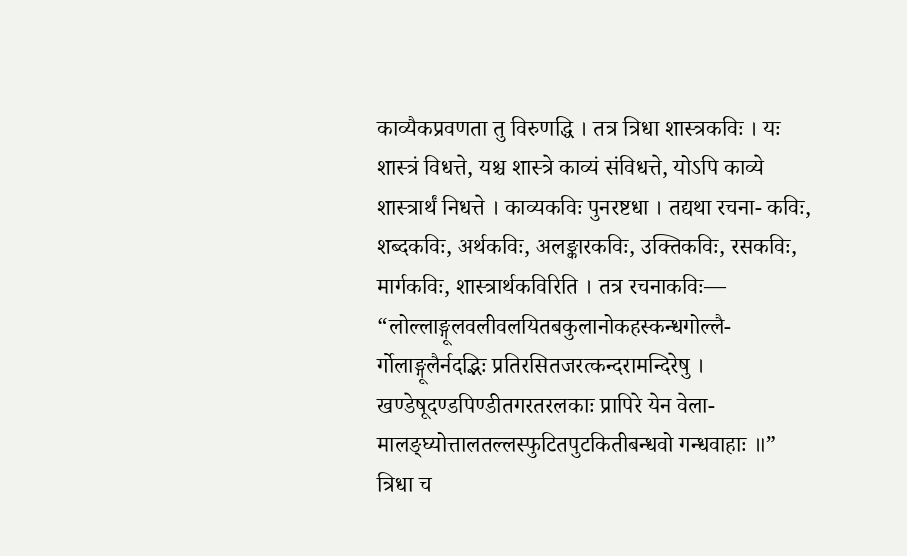काव्यैकप्रवणता तु विरुणद्धि । तत्र त्रिधा शास्त्रकविः । यः शास्त्रं विधत्ते, यश्च शास्त्रे काव्यं संविधत्ते, योऽपि काव्ये शास्त्रार्थं निधत्ते । काव्यकविः पुनरष्टधा । तद्यथा रचना- कविः, शब्दकविः, अर्थकविः, अलङ्कारकविः, उक्तिकविः, रसकविः, मार्गकविः, शास्त्रार्थकविरिति । तत्र रचनाकविः— “लोल्लाङ्गूलवलीवलयितबकुलानोकहस्कन्धगोल्लै- र्गोलाङ्गूलैर्नदद्भिः प्रतिरसितजरत्कन्दरामन्दिरेषु । खण्डेषूदण्डपिण्डीतगरतरलकाः प्रापिरे येन वेला- मालङ्घ्योत्तालतल्लस्फुटितपुटकितीबन्धवो गन्धवाहाः ॥” त्रिधा च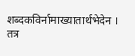शब्दकविर्नामाख्यातार्थभेदेन । तत्र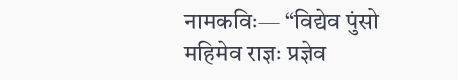नामकविः— “विद्येव पुंसो महिमेव राज्ञः प्रज्ञेव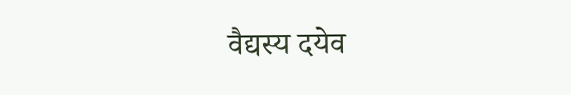वैद्यस्य दयेव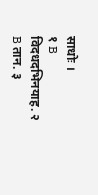साधोः ।
१ B विदधदभिनयाह. २ B तान. ३